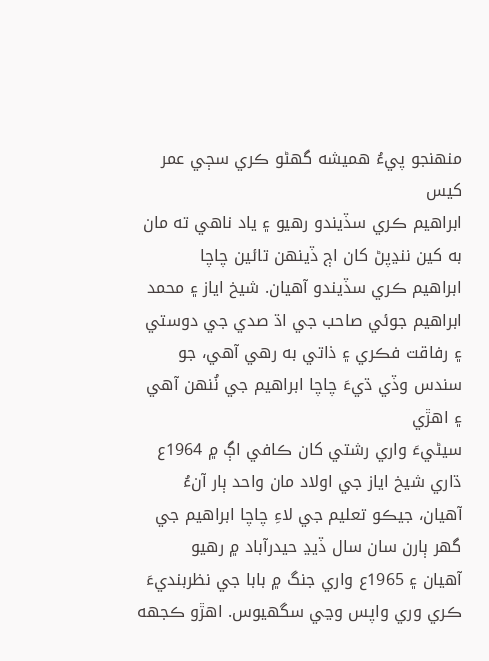منهنجو پيءُ هميشه گهڻو ڪري سڄي عمر کيس
ابراهيم ڪري سڏيندو رهيو ۽ ياد ناهي ته مان به کين ننڍپڻ کان اڄ ڏينهن تائين چاچا
ابراهيم ڪري سڏيندو آهيان. شيخ اياز ۽ محمد ابراهيم جوئي صاحب جي اڌ صدي جي دوستي
۽ رفاقت فڪري ۽ ذاتي به رهي آهي، جو سندس وڏي ڌيءَ چاچا ابراهيم جي نُنهن آهي ۽ اهڙي
سيڻيءَ واري رشتي کان ڪافي اڳ ۾ 1964ع ڌاري شيخ اياز جي اولاد مان واحد ٻار آنءُ
آهيان، جيڪو تعليم جي لاءِ چاچا ابراهيم جي گهر ٻارن سان سال ڏيڍ حيدرآباد ۾ رهيو
آهيان ۽ 1965ع واري جنگ ۾ بابا جي نظربنديءَ ڪري وري واپس وڃي سگهيوس. اهڙو ڪجهه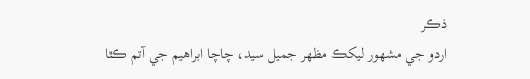ذڪر
اردو جي مشهور ليکڪ مظهر جميل سيد، چاچا ابراهيم جي آتم ڪٿا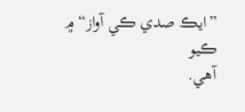”ايڪ صدي ڪي آواز“ ۾ ڪيو
آهي.